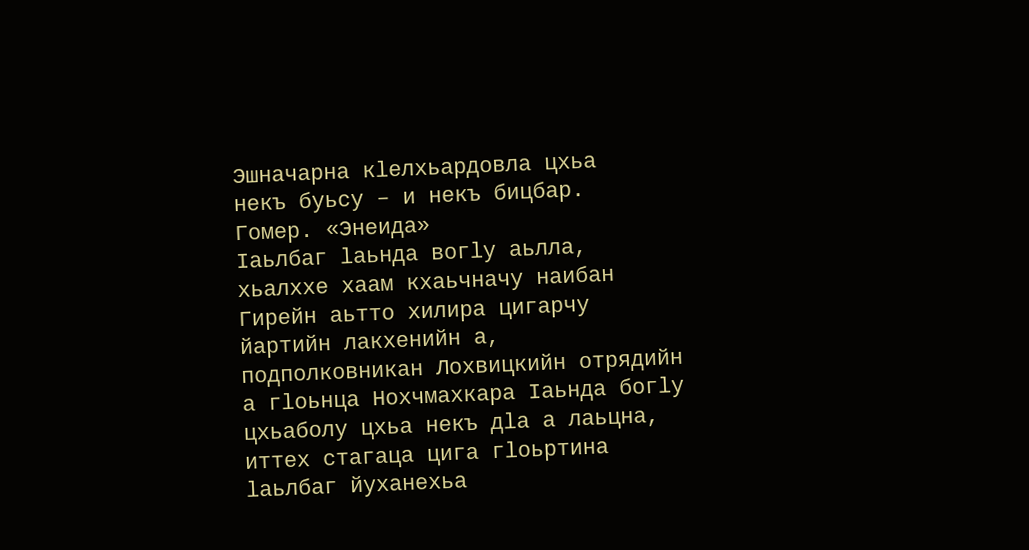Эшначарна кӏелхьардовла цхьа
некъ буьсу – и некъ бицбар.
Гомер. «Энеида»
Іаьлбаг ӏаьнда вогӏу аьлла, хьалххе хаам кхаьчначу наибан Гирейн аьтто хилира цигарчу йартийн лакхенийн а, подполковникан Лохвицкийн отрядийн а гӏоьнца Нохчмахкара Іаьнда богӏу цхьаболу цхьа некъ дӏа а лаьцна, иттех стагаца цига гӏоьртина ӏаьлбаг йуханехьа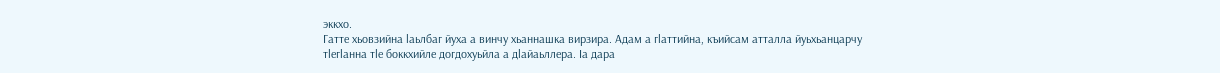эккхо.
Гатте хьовзийна ӏаьлбаг йуха а винчу хьаннашка вирзира. Адам а гӏаттийна, къийсам атталла йуьхьанцарчу тӏегӏанна тӏе боккхийле догдохуьйла а дӏайаьллера. Ӏа дара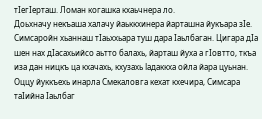тӏегӏерташ. Ломан когашка кхаьчнера ло.
Доьхначу некъаша халачу йаьккхинера йарташна йукъара зӏе.
Симсаройн хьаннаш тӏаьххьара туш дара ӏаьлбаган. Цигара дӏа шен нах дӏасахьийсо аьтто балахь, йарташ йуха а гӏовтто, ткъа иза дан ницкъ ца кхачахь, кхузахь Іадаккха ойла йара цуьнан.
Оццу йуккъехь инарла Смекаловга кехат кхечира, Симсара таӏийна ӏаьлбаг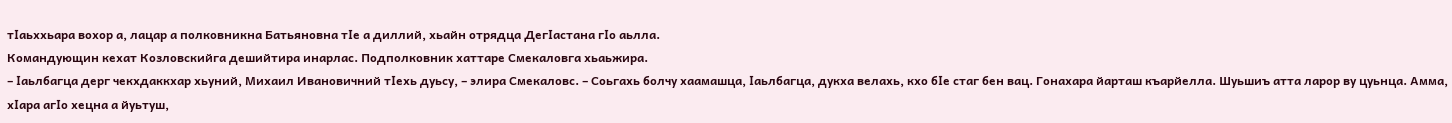тӏаьххьара вохор а, лацар а полковникна Батьяновна тӏе а диллий, хьайн отрядца Дегӏастана гӏо аьлла.
Командующин кехат Козловскийга дешийтира инарлас. Подполковник хаттаре Смекаловга хьаьжира.
– ӏаьлбагца дерг чекхдаккхар хьуний, Михаил Ивановичний тӏехь дуьсу, – элира Смекаловс. – Соьгахь болчу хаамашца, ӏаьлбагца, дукха велахь, кхо бӏе стаг бен вац. Гонахара йарташ къарйелла. Шуьшиъ атта ларор ву цуьнца. Амма, хӏара агӏо хецна а йуьтуш,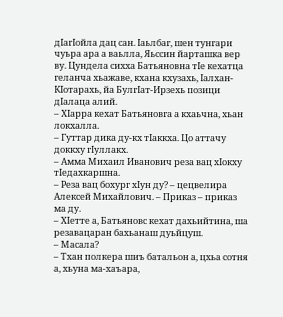дІагӏойла дац сан. Ӏаьлбаг, шен тунгари чуьра ара а ваьлла, Яьссин йарташка вер ву. Цундела сихха Батьяновна тӏе кехатца геланча хьажаве, кхана кхузахь, ӏалхан-Кӏотарахь, йа Булгӏат-Ирзехь позици дӏалаца алий.
– Хӏарра кехат Батьяновга а кхаьчна, хьан локхалла.
– Гуттар дика ду-кх тӏаккха. Цо аттачу доккху гӏуллакх.
– Амма Михаил Иванович реза вац хІокху тӏедахкаршна.
– Реза вац бохург хӏун ду? – цецвелира Алексей Михайлович. – Приказ – приказ ма ду.
– Хӏетте а, Батьяновс кехат дахьийтина, ша резавацаран бахьанаш дуьйцуш.
– Масала?
– Тхан полкера шиъ батальон а, цхьа сотня а, хьуна ма-хаъара,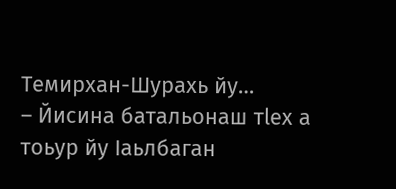Темирхан-Шурахь йу…
– Йисина батальонаш тӏех а тоьур йу Іаьлбаган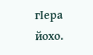гІера йохо.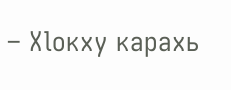– Хӏокху карахь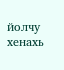йолчу хенахь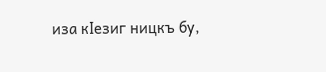иза кӏезиг ницкъ бу,